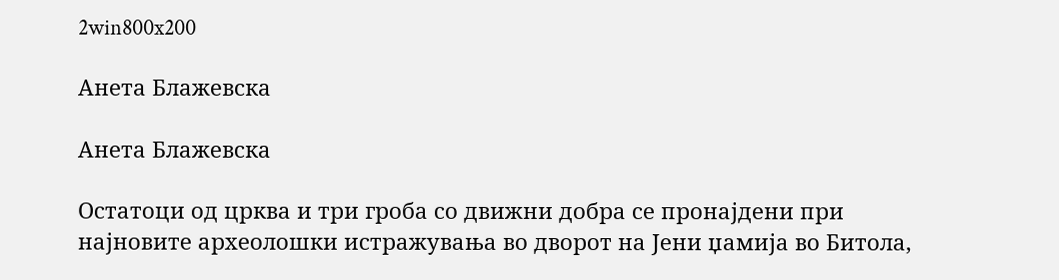2win800x200

Анета Блажевска

Анета Блажевска

Остатоци од црква и три гроба со движни добра се пронајдени при најновите археолошки истражувања во дворот на Јени џамија во Битола,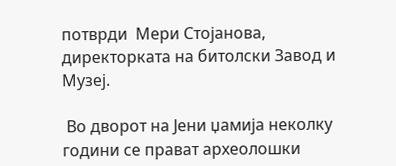потврди  Мери Стојанова, директорката на битолски Завод и Музеј.

 Во дворот на Јени џамија неколку години се прават археолошки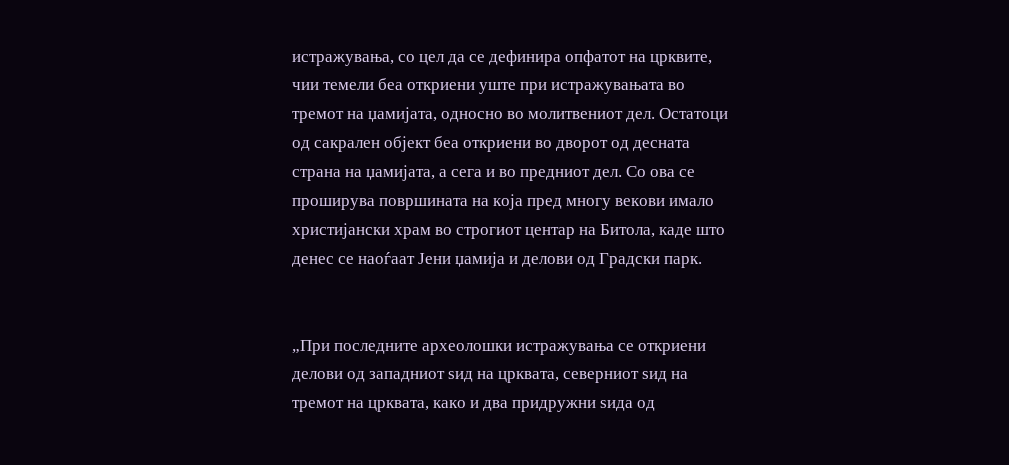истражувања, со цел да се дефинира опфатот на црквите, чии темели беа откриени уште при истражувањата во тремот на џамијата, односно во молитвениот дел. Остатоци од сакрален објект беа откриени во дворот од десната страна на џамијата, а сега и во предниот дел. Со ова се проширува површината на која пред многу векови имало христијански храм во строгиот центар на Битола, каде што денес се наоѓаат Јени џамија и делови од Градски парк.


„При последните археолошки истражувања се откриени делови од западниот ѕид на црквата, северниот ѕид на тремот на црквата, како и два придружни ѕида од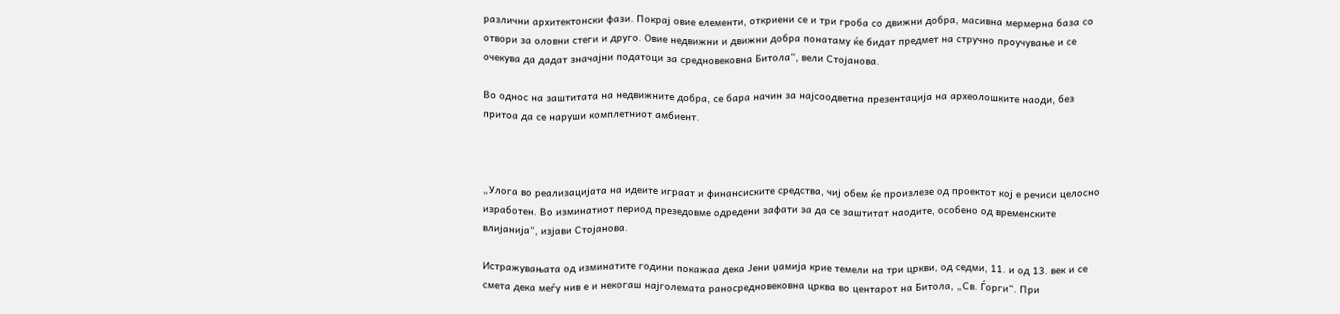различни архитектонски фази. Покрај овие елементи, откриени се и три гроба со движни добра, масивна мермерна база со отвори за оловни стеги и друго. Овие недвижни и движни добра понатаму ќе бидат предмет на стручно проучување и се очекува да дадат значајни податоци за средновековна Битола“, вели Стојанова.

Во однос на заштитата на недвижните добра, се бара начин за најсоодветна презентација на археолошките наоди, без притоа да се наруши комплетниот амбиент.



„Улога во реализацијата на идеите играат и финансиските средства, чиј обем ќе произлезе од проектот кој е речиси целосно изработен. Во изминатиот период презедовме одредени зафати за да се заштитат наодите, особено од временските влијанија“, изјави Стојанова.

Истражувањата од изминатите години покажаа дека Јени џамија крие темели на три цркви, од седми, 11. и од 13. век и се смета дека меѓу нив е и некогаш најголемата раносредновековна црква во центарот на Битола, „Св. Ѓорги“. При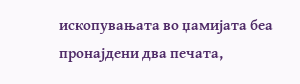ископувањата во џамијата беа пронајдени два печата,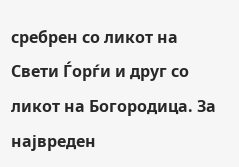сребрен со ликот на Свети Ѓорѓи и друг со ликот на Богородица. За највреден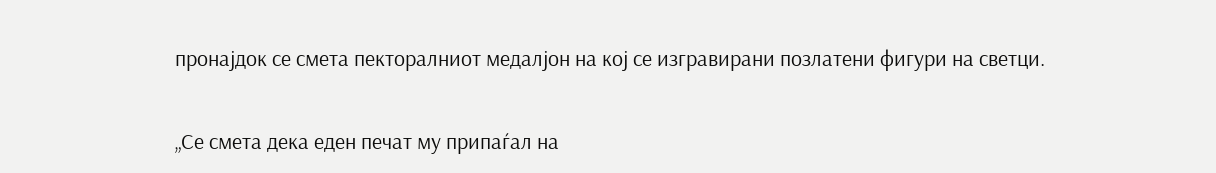пронајдок се смета пекторалниот медалјон на кој се изгравирани позлатени фигури на светци.

„Се смета дека еден печат му припаѓал на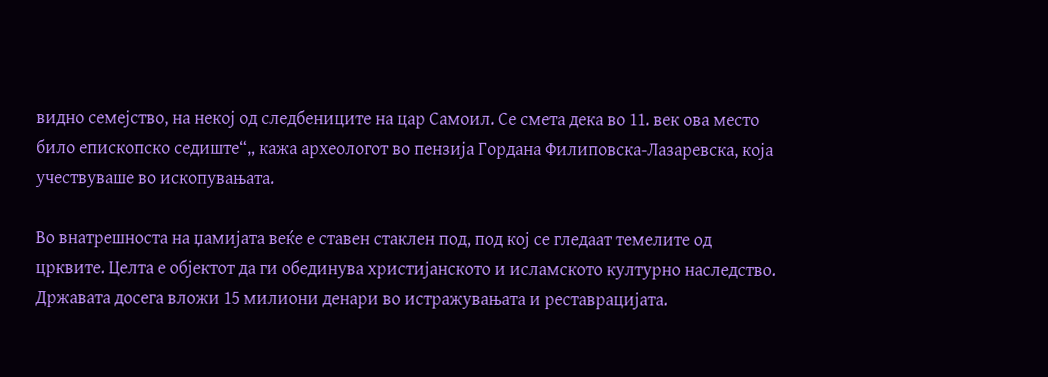видно семејство, на некој од следбениците на цар Самоил. Се смета дека во 11. век ова место било епископско седиште“„ кажа археологот во пензија Гордана Филиповска-Лазаревска, која учествуваше во ископувањата.

Во внатрешноста на џамијата веќе е ставен стаклен под, под кој се гледаат темелите од црквите. Целта е објектот да ги обединува христијанското и исламското културно наследство. Државата досега вложи 15 милиони денари во истражувањата и реставрацијата.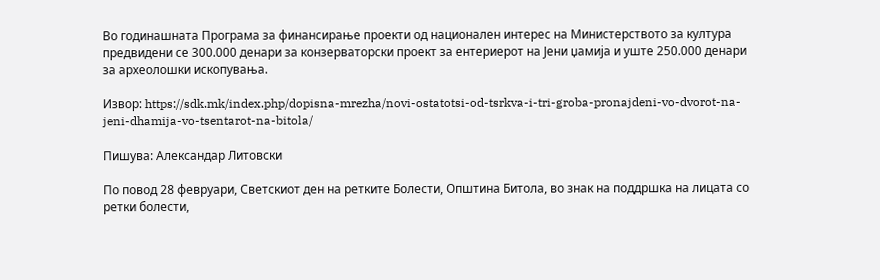Во годинашната Програма за финансирање проекти од национален интерес на Министерството за култура предвидени се 300.000 денари за конзерваторски проект за ентериерот на Јени џамија и уште 250.000 денари за археолошки ископувања.

Извор: https://sdk.mk/index.php/dopisna-mrezha/novi-ostatotsi-od-tsrkva-i-tri-groba-pronajdeni-vo-dvorot-na-jeni-dhamija-vo-tsentarot-na-bitola/

Пишува: Александар Литовски

По повод 28 февруари, Светскиот ден на ретките Болести, Општина Битола, во знак на поддршка на лицата со ретки болести,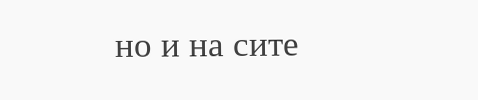но и на сите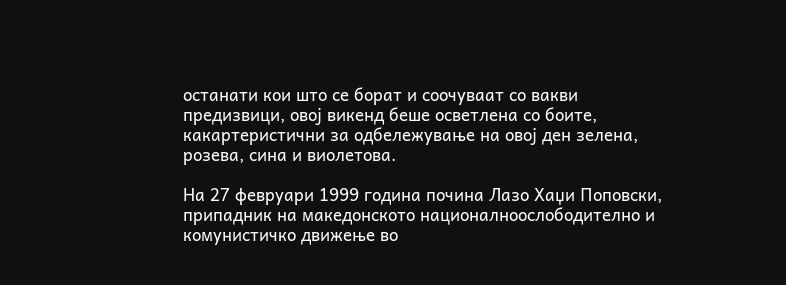останати кои што се борат и соочуваат со вакви предизвици, овој викенд беше осветлена со боите, какартеристични за одбележување на овој ден зелена, розева, сина и виолетова.

На 27 февруари 1999 година почина Лазо Хаџи Поповски, припадник на македонското националноослободително и комунистичко движење во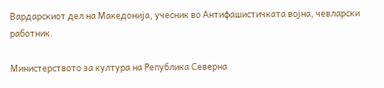Вардарскиот дел на Македонија, учесник во Антифашистичката војна, чевларски работник.

Министерството за култура на Република Северна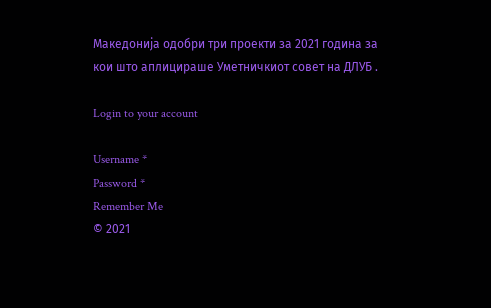Македонија одобри три проекти за 2021 година за кои што аплицираше Уметничкиот совет на ДЛУБ .

Login to your account

Username *
Password *
Remember Me
© 2021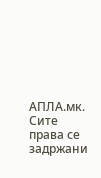АПЛА.мк. Сите права се задржани